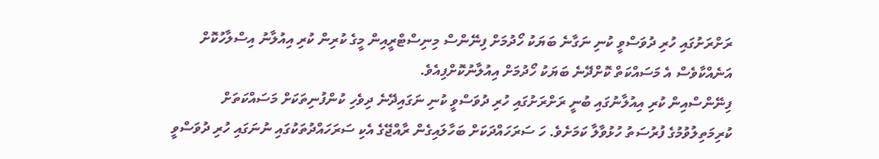ރަށްރަށުގައި ހުރި ދުވަސްވީ ކުނި ނަގާނެ ބަޔަކު ހޯދުމަށް ފިނޭންސް މިނިސްޓްރީއިން މީގެ ކުރިން ކުރި އިއުލާނު އިސްލާހުކޮށް އަނެއްކާވެސް އެ މަސައްކަތް ކޮށްދޭނެ ބަޔަކު ހޯދުމަށް އިއުލާނުކޮށްފިއެވެ.
ފިނޭންސްއިން ކުރި އިއުލާނުގައި ބުނީ ރަށްރަށުގައި ހުރި ދުވަސްވީ ކުނި ނަގައިދޭނެ ދިވެހި ކުންފުނިތަކަށް މަސައްކަތަށް ކުރިމަތިލުވުމުގެ ފުރުސަތު ހުޅުވާލާ ކަމަށެވެ. ހަ ސަރަހައްދަކަށް ބަހާލައިގެން ރާއްޖޭގެ އެކި ސަރަހައްދުތަކުގައި ނުނަގައި ހުރި ދުވަސްވީ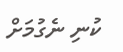ކުނި ނެގުމަށް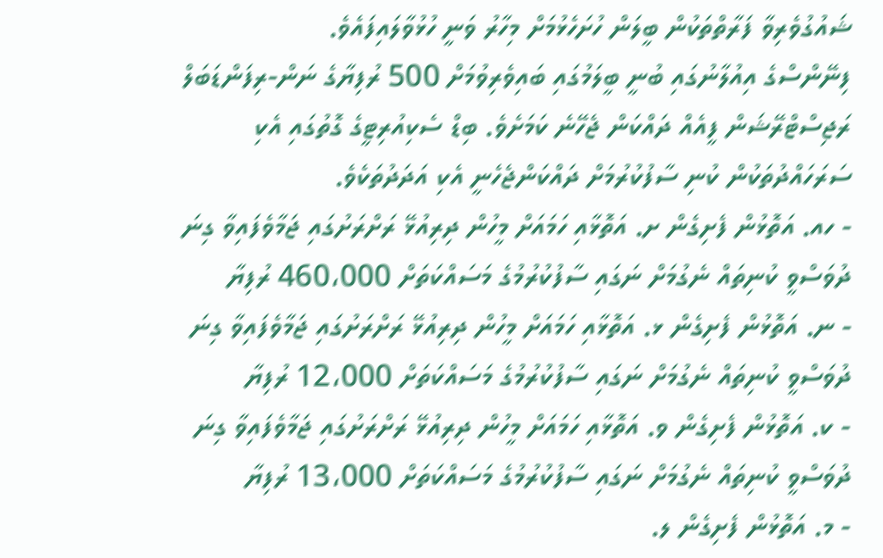ޝައުގުވެރިވާ ފަރާތްތަކުން ބީލަން ހުށަހެޅުމަށް މިހާރު ވަނީ ހުޅުވާލައިފައެވެ.
ފިނޭންސްގެ އިއުލާނުގައި ބުނީ ބީލަމުގައި ބައިވެރިވުމަށް 500 ރުފިޔާގެ ނަން-ރިފަންޑަބަލް ރަޖިސްޓްރޭޝަން ފީއެއް ދައްކަން ޖެހޭނެ ކަމަށެވެ. ބިޑް ސެކިއުރިޓީގެ ގޮތުގައި އެކި ސަރަހައްދުތަކުން ކުނި ސާފުކުރުމަށް ދައްކަންޖެހެނީ އެކި އަދަދުތަކެވެ.
- ހއ. އަތޮޅުން ފެށިގެން ށ. އަތޮޅާއި ހަމައަށް މީހުން ދިރިއުޅޭ ރަށްރަށުގައި ޖަމާވެފައިވާ ގިނަ ދުވަސްވީ ކުނިތައް ނެގުމަށް ނަގައި ސާފުކުރުމުގެ މަސައްކަތަށް 460،000 ރުފިޔާ
- ނ. އަތޮޅުން ފެށިގެން ޅ. އަތޮޅާއި ހަމައަށް މީހުން ދިރިއުޅޭ ރަށްރަށުގައި ޖަމާވެފައިވާ ގިނަ ދުވަސްވީ ކުނިތައް ނެގުމަށް ނަގައި ސާފުކުރުމުގެ މަސައްކަތަށް 12،000 ރުފިޔާ
- ކ. އަތޮޅުން ފެށިގެން ވ. އަތޮޅާއި ހަމައަށް މީހުން ދިރިއުޅޭ ރަށްރަށުގައި ޖަމާވެފައިވާ ގިނަ ދުވަސްވީ ކުނިތައް ނެގުމަށް ނަގައި ސާފުކުރުމުގެ މަސައްކަތަށް 13،000 ރުފިޔާ
- މ. އަތޮޅުން ފެށިގެން ލ.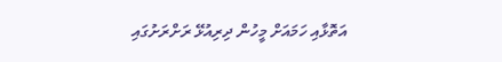އަތޮޅާއި ހަމައަށް މީހުން ދިރިއުޅޭ ރަށްރަށުގައި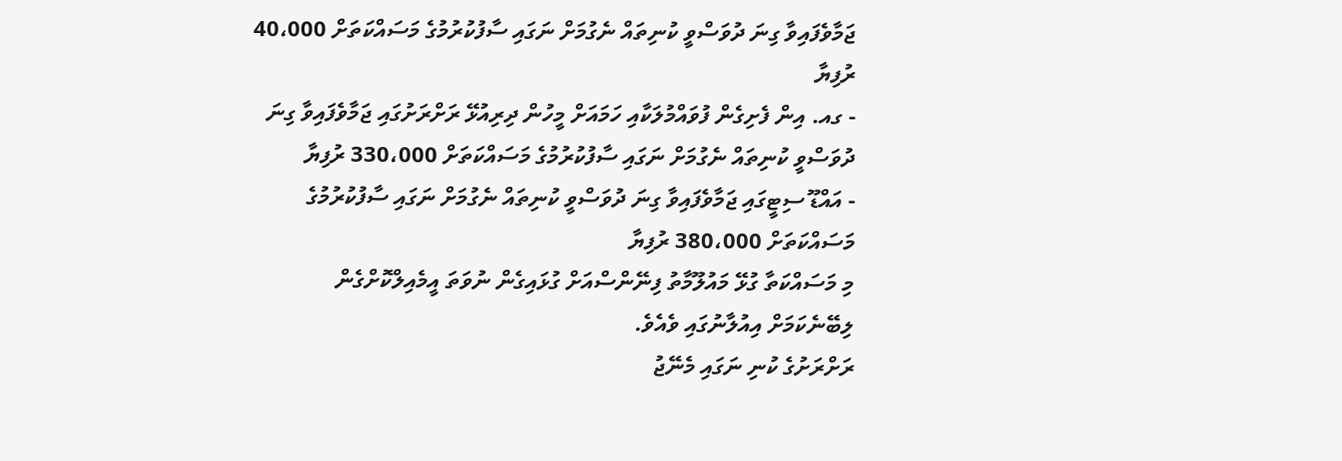ޖަމާވެފައިވާ ގިނަ ދުވަސްވީ ކުނިތައް ނެގުމަށް ނަގައި ސާފުކުރުމުގެ މަސައްކަތަށް 40،000 ރުފިޔާ
- ގއ. އިން ފެށިގެން ފުވައްމުލަކާއި ހަމައަށް މީހުން ދިރިއުޅޭ ރަށްރަށުގައި ޖަމާވެފައިވާ ގިނަ ދުވަސްވީ ކުނިތައް ނެގުމަށް ނަގައި ސާފުކުރުމުގެ މަސައްކަތަށް 330،000 ރުފިޔާ
- އައްޑޫ ސިޓީގައި ޖަމާވެފައިވާ ގިނަ ދުވަސްވީ ކުނިތައް ނެގުމަށް ނަގައި ސާފުކުރުމުގެ މަސައްކަތަށް 380،000 ރުފިޔާ
މި މަސައްކަތާ ގުޅޭ މައުލޫމާތު ފިނޭންސްއަށް ގުޅައިގެން ނުވަތަ އީމެއިލްކޮށްގެން ލިބޭނެކަމަށް އިއުލާނުގައި ވެއެވެ.
ރަށްރަށުގެ ކުނި ނަގައި މެނޭޖު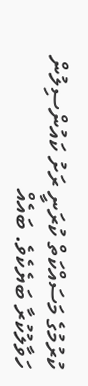ކުރުމުގެ މަސައްކަތް ކުރަނީ ރަށު ކައުންސިލުން ހަވާލުކުރާ ބަޔެކެވެ. ބައެއް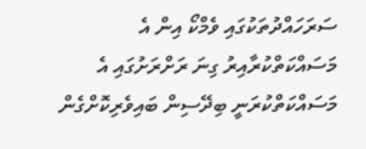ސަރަހައްދުތަކުގައި ވެމްކޯ އިން އެ މަސައްކަތްކުރާއިރު ގިނަ ރަށްރަށުގައި އެ މަސައްކަތްކުރަނީ ބިދޭސިން ބައިވެރިކޮށްގެން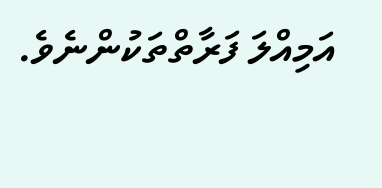އަމިއްލަ ފަރާތްތަކުންނެވެ.